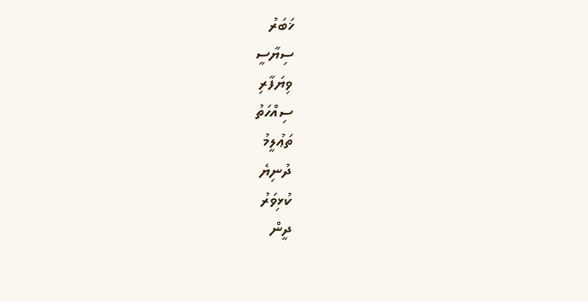ޚަބަރު
ސިޔާސީ
ވިޔަފާރި
ސިއްހަތު
ތަޢުލީމު
ދުނިޔެ
ކުޅިވަރު
ދީން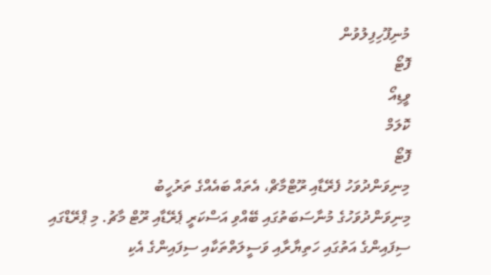މުނިފޫހިފިލުވުން
ފޮޓޯ
ވީޑިއޯ
ކޮލަމް
ފޮޓޯ
މިނިވަންދުވަހު ފެރޭޑާއި ރޫޓްމާޗް، އެތައް ބައެއްގެ ތަރުހީބު
މިނިވަންދުވަހުގެ މުނާސަބަތުގައި ބޭއްވި އަސްކަރީ ޕެރޭޑާއި ރޫޓް މާޗު. މި ޕްރޭޑްގައި ސިފައިންގެ އަތުގައި ހަތިޔާރާއި ވަސީލަތްތަކާއި ސިފައިންގެ އެކި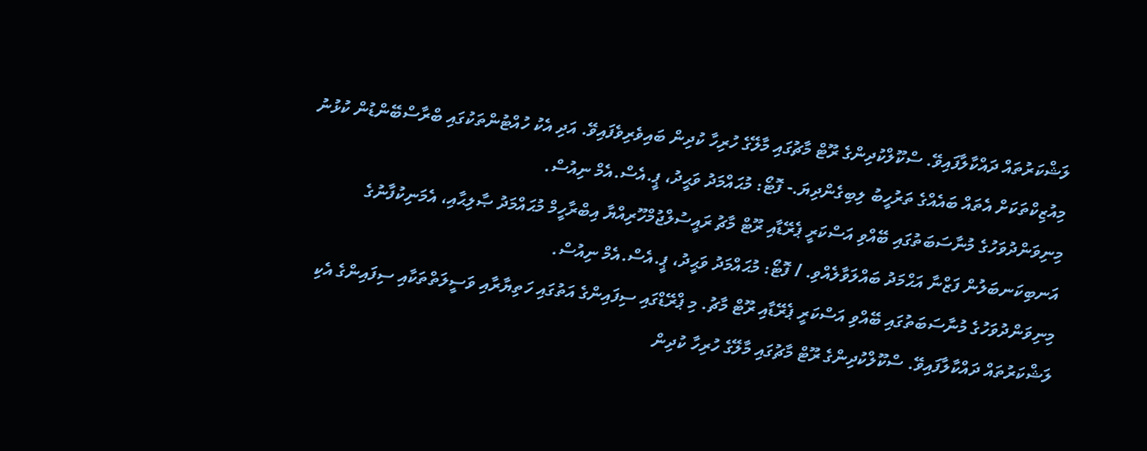ލަޝްކަރުތައް ދައްކާލާފައިވޭ. ސްކޫލްކުދިންގެ ރޫޓް މާޗުގައި މާލޭގެ ހުރިހާ ކުދިން ބައިވެރިވެފައިވޭ. އަދި އެކު ހުއްޓުންތަކުގައި ބްރާސްބޭންޑުން ކުޅުނު މިއުޒިކްތަކަށް އެތައް ބައެއްގެ ތަރުހީބު ލިބިގެންދިޔަ.- ފޮޓޯ: މުޙައްމަދު ވަޙީދު، ޕީ.އެސް.އެމް ނިއުސް.
މިނިވަންދުވަހުގެ މުނާސަބަތުގައި ބޭއްވި އަސްކަރީ ޕެރޭޑާއި ރޫޓް މާޗު ރައީސުލްޖުމްހޫރިއްޔާ އިބްރާހީމް މުޙައްމަދު ޞާލިޙާއި، އެމަނިކުފާނުގެ އަނބިކަނބަލުން ފަޒްނާ އަޙްމަދު ބައްލަވާލެއްވި. / ފޮޓޯ: މުޙައްމަދު ވަޙީދު، ޕީ.އެސް.އެމް ނިއުސް.
މިނިވަންދުވަހުގެ މުނާސަބަތުގައި ބޭއްވި އަސްކަރީ ޕެރޭޑާއި ރޫޓް މާޗު. މި ޕްރޭޑްގައި ސިފައިންގެ އަތުގައި ހަތިޔާރާއި ވަސީލަތްތަކާއި ސިފައިންގެ އެކި ލަޝްކަރުތައް ދައްކާލާފައިވޭ. ސްކޫލްކުދިންގެ ރޫޓް މާޗުގައި މާލޭގެ ހުރިހާ ކުދިން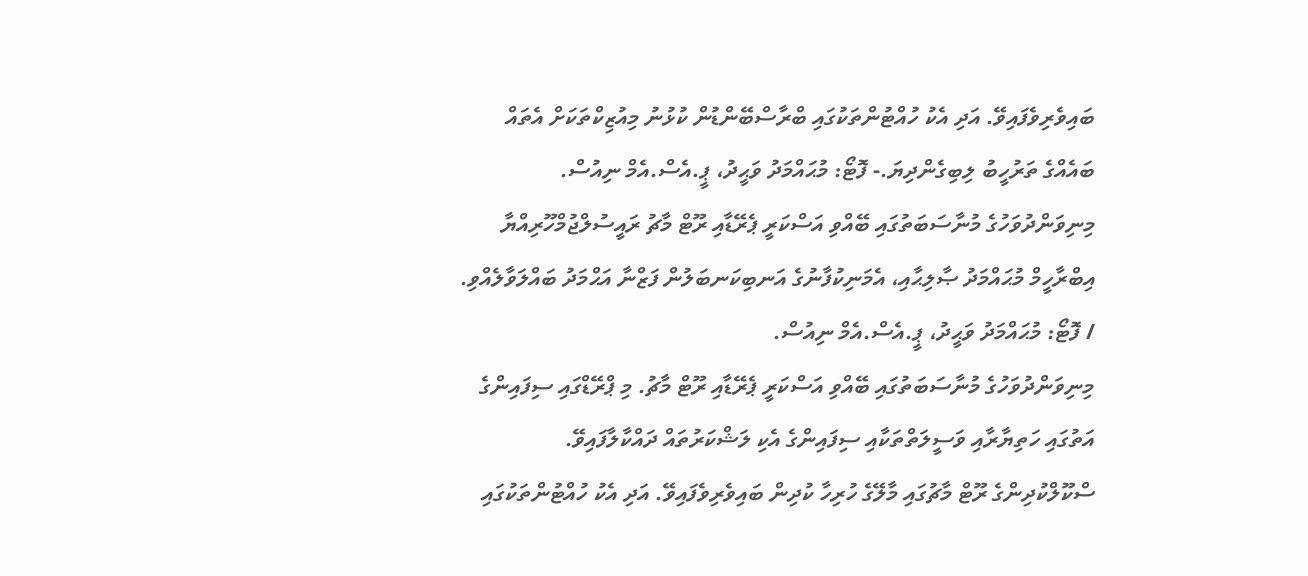ބައިވެރިވެފައިވޭ. އަދި އެކު ހުއްޓުންތަކުގައި ބްރާސްބޭންޑުން ކުޅުނު މިއުޒިކްތަކަށް އެތައް ބައެއްގެ ތަރުހީބު ލިބިގެންދިޔަ.- ފޮޓޯ: މުޙައްމަދު ވަޙީދު، ޕީ.އެސް.އެމް ނިއުސް.
މިނިވަންދުވަހުގެ މުނާސަބަތުގައި ބޭއްވި އަސްކަރީ ޕެރޭޑާއި ރޫޓް މާޗު ރައީސުލްޖުމްހޫރިއްޔާ އިބްރާހީމް މުޙައްމަދު ޞާލިޙާއި، އެމަނިކުފާނުގެ އަނބިކަނބަލުން ފަޒްނާ އަޙްމަދު ބައްލަވާލެއްވި. / ފޮޓޯ: މުޙައްމަދު ވަޙީދު، ޕީ.އެސް.އެމް ނިއުސް.
މިނިވަންދުވަހުގެ މުނާސަބަތުގައި ބޭއްވި އަސްކަރީ ޕެރޭޑާއި ރޫޓް މާޗު. މި ޕްރޭޑްގައި ސިފައިންގެ އަތުގައި ހަތިޔާރާއި ވަސީލަތްތަކާއި ސިފައިންގެ އެކި ލަޝްކަރުތައް ދައްކާލާފައިވޭ. ސްކޫލްކުދިންގެ ރޫޓް މާޗުގައި މާލޭގެ ހުރިހާ ކުދިން ބައިވެރިވެފައިވޭ. އަދި އެކު ހުއްޓުންތަކުގައި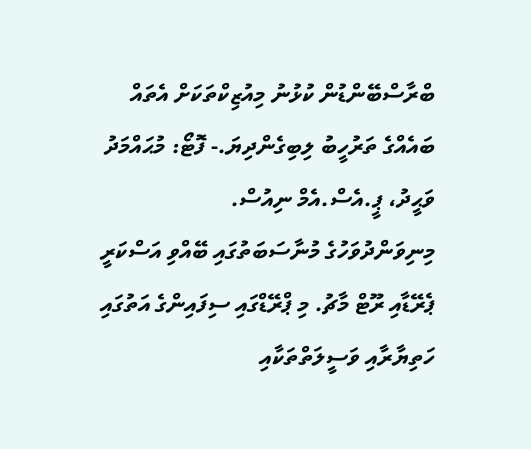ބްރާސްބޭންޑުން ކުޅުނު މިއުޒިކްތަކަށް އެތައް ބައެއްގެ ތަރުހީބު ލިބިގެންދިޔަ.- ފޮޓޯ: މުޙައްމަދު ވަޙީދު، ޕީ.އެސް.އެމް ނިއުސް.
މިނިވަންދުވަހުގެ މުނާސަބަތުގައި ބޭއްވި އަސްކަރީ ޕެރޭޑާއި ރޫޓް މާޗު. މި ޕްރޭޑްގައި ސިފައިންގެ އަތުގައި ހަތިޔާރާއި ވަސީލަތްތަކާއި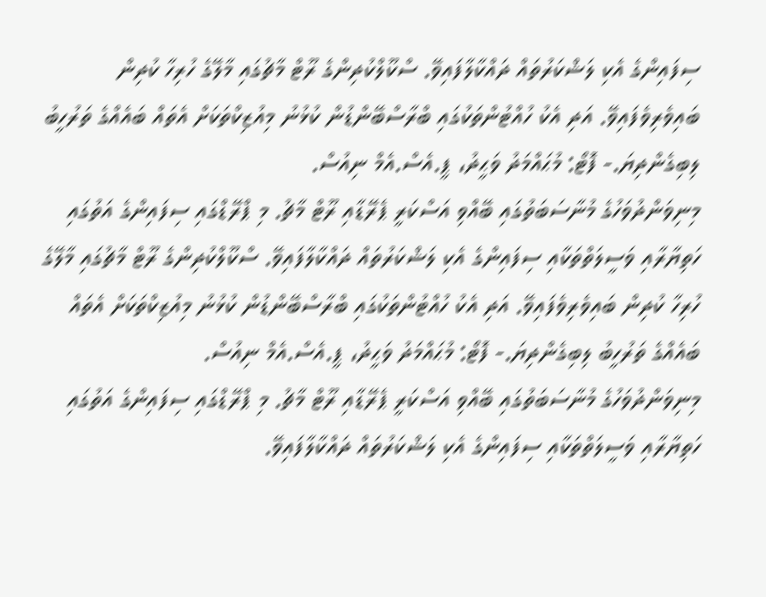ސިފައިންގެ އެކި ލަޝްކަރުތައް ދައްކާލާފައިވޭ. ސްކޫލްކުދިންގެ ރޫޓް މާޗުގައި މާލޭގެ ހުރިހާ ކުދިން ބައިވެރިވެފައިވޭ. އަދި އެކު ހުއްޓުންތަކުގައި ބްރާސްބޭންޑުން ކުޅުނު މިއުޒިކްތަކަށް އެތައް ބައެއްގެ ތަރުހީބު ލިބިގެންދިޔަ.- ފޮޓޯ: މުޙައްމަދު ވަޙީދު، ޕީ.އެސް.އެމް ނިއުސް.
މިނިވަންދުވަހުގެ މުނާސަބަތުގައި ބޭއްވި އަސްކަރީ ޕެރޭޑާއި ރޫޓް މާޗު. މި ޕްރޭޑްގައި ސިފައިންގެ އަތުގައި ހަތިޔާރާއި ވަސީލަތްތަކާއި ސިފައިންގެ އެކި ލަޝްކަރުތައް ދައްކާލާފައިވޭ. ސްކޫލްކުދިންގެ ރޫޓް މާޗުގައި މާލޭގެ ހުރިހާ ކުދިން ބައިވެރިވެފައިވޭ. އަދި އެކު ހުއްޓުންތަކުގައި ބްރާސްބޭންޑުން ކުޅުނު މިއުޒިކްތަކަށް އެތައް ބައެއްގެ ތަރުހީބު ލިބިގެންދިޔަ.- ފޮޓޯ: މުޙައްމަދު ވަޙީދު، ޕީ.އެސް.އެމް ނިއުސް.
މިނިވަންދުވަހުގެ މުނާސަބަތުގައި ބޭއްވި އަސްކަރީ ޕެރޭޑާއި ރޫޓް މާޗު. މި ޕްރޭޑްގައި ސިފައިންގެ އަތުގައި ހަތިޔާރާއި ވަސީލަތްތަކާއި ސިފައިންގެ އެކި ލަޝްކަރުތައް ދައްކާލާފައިވޭ.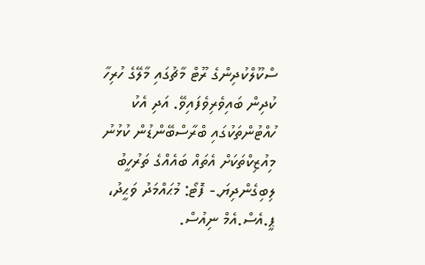ސްކޫލްކުދިންގެ ރޫޓް މާޗުގައި މާލޭގެ ހުރިހާ ކުދިން ބައިވެރިވެފައިވޭ. އަދި އެކު ހުއްޓުންތަކުގައި ބްރާސްބޭންޑުން ކުޅުނު މިއުޒިކްތަކަށް އެތައް ބައެއްގެ ތަރުހީބު ލިބިގެންދިޔަ.- ފޮޓޯ: މުޙައްމަދު ވަޙީދު، ޕީ.އެސް.އެމް ނިއުސް.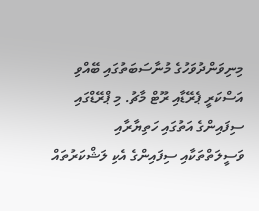މިނިވަންދުވަހުގެ މުނާސަބަތުގައި ބޭއްވި އަސްކަރީ ޕެރޭޑާއި ރޫޓް މާޗު. މި ޕްރޭޑްގައި ސިފައިންގެ އަތުގައި ހަތިޔާރާއި ވަސީލަތްތަކާއި ސިފައިންގެ އެކި ލަޝްކަރުތައް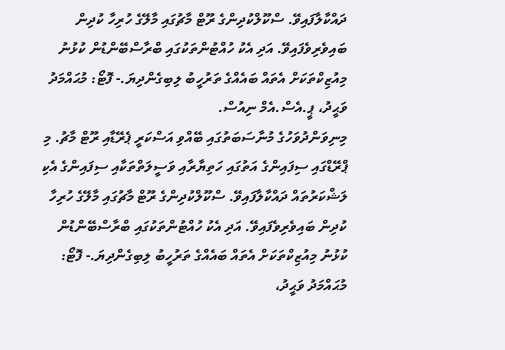ދައްކާލާފައިވޭ. ސްކޫލްކުދިންގެ ރޫޓް މާޗުގައި މާލޭގެ ހުރިހާ ކުދިން ބައިވެރިވެފައިވޭ. އަދި އެކު ހުއްޓުންތަކުގައި ބްރާސްބޭންޑުން ކުޅުނު މިއުޒިކްތަކަށް އެތައް ބައެއްގެ ތަރުހީބު ލިބިގެންދިޔަ.- ފޮޓޯ: މުޙައްމަދު ވަޙީދު، ޕީ.އެސް.އެމް ނިއުސް.
މިނިވަންދުވަހުގެ މުނާސަބަތުގައި ބޭއްވި އަސްކަރީ ޕެރޭޑާއި ރޫޓް މާޗު. މި ޕްރޭޑްގައި ސިފައިންގެ އަތުގައި ހަތިޔާރާއި ވަސީލަތްތަކާއި ސިފައިންގެ އެކި ލަޝްކަރުތައް ދައްކާލާފައިވޭ. ސްކޫލްކުދިންގެ ރޫޓް މާޗުގައި މާލޭގެ ހުރިހާ ކުދިން ބައިވެރިވެފައިވޭ. އަދި އެކު ހުއްޓުންތަކުގައި ބްރާސްބޭންޑުން ކުޅުނު މިއުޒިކްތަކަށް އެތައް ބައެއްގެ ތަރުހީބު ލިބިގެންދިޔަ.- ފޮޓޯ: މުޙައްމަދު ވަޙީދު،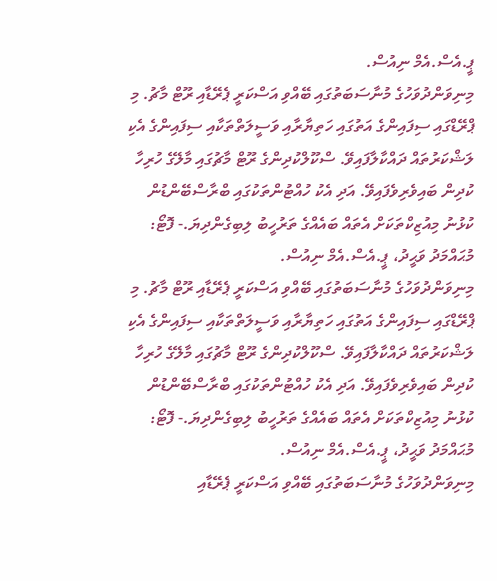ޕީ.އެސް.އެމް ނިއުސް.
މިނިވަންދުވަހުގެ މުނާސަބަތުގައި ބޭއްވި އަސްކަރީ ޕެރޭޑާއި ރޫޓް މާޗު. މި ޕްރޭޑްގައި ސިފައިންގެ އަތުގައި ހަތިޔާރާއި ވަސީލަތްތަކާއި ސިފައިންގެ އެކި ލަޝްކަރުތައް ދައްކާލާފައިވޭ. ސްކޫލްކުދިންގެ ރޫޓް މާޗުގައި މާލޭގެ ހުރިހާ ކުދިން ބައިވެރިވެފައިވޭ. އަދި އެކު ހުއްޓުންތަކުގައި ބްރާސްބޭންޑުން ކުޅުނު މިއުޒިކްތަކަށް އެތައް ބައެއްގެ ތަރުހީބު ލިބިގެންދިޔަ.- ފޮޓޯ: މުޙައްމަދު ވަޙީދު، ޕީ.އެސް.އެމް ނިއުސް.
މިނިވަންދުވަހުގެ މުނާސަބަތުގައި ބޭއްވި އަސްކަރީ ޕެރޭޑާއި ރޫޓް މާޗު. މި ޕްރޭޑްގައި ސިފައިންގެ އަތުގައި ހަތިޔާރާއި ވަސީލަތްތަކާއި ސިފައިންގެ އެކި ލަޝްކަރުތައް ދައްކާލާފައިވޭ. ސްކޫލްކުދިންގެ ރޫޓް މާޗުގައި މާލޭގެ ހުރިހާ ކުދިން ބައިވެރިވެފައިވޭ. އަދި އެކު ހުއްޓުންތަކުގައި ބްރާސްބޭންޑުން ކުޅުނު މިއުޒިކްތަކަށް އެތައް ބައެއްގެ ތަރުހީބު ލިބިގެންދިޔަ.- ފޮޓޯ: މުޙައްމަދު ވަޙީދު، ޕީ.އެސް.އެމް ނިއުސް.
މިނިވަންދުވަހުގެ މުނާސަބަތުގައި ބޭއްވި އަސްކަރީ ޕެރޭޑާއި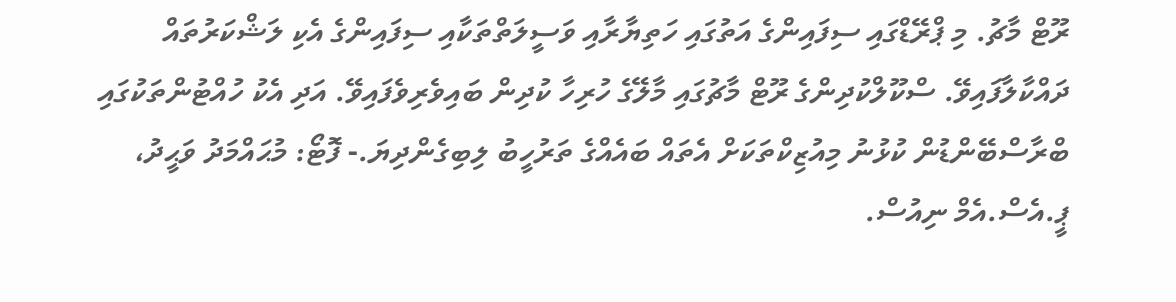ރޫޓް މާޗު. މި ޕްރޭޑްގައި ސިފައިންގެ އަތުގައި ހަތިޔާރާއި ވަސީލަތްތަކާއި ސިފައިންގެ އެކި ލަޝްކަރުތައް ދައްކާލާފައިވޭ. ސްކޫލްކުދިންގެ ރޫޓް މާޗުގައި މާލޭގެ ހުރިހާ ކުދިން ބައިވެރިވެފައިވޭ. އަދި އެކު ހުއްޓުންތަކުގައި ބްރާސްބޭންޑުން ކުޅުނު މިއުޒިކްތަކަށް އެތައް ބައެއްގެ ތަރުހީބު ލިބިގެންދިޔަ.- ފޮޓޯ: މުޙައްމަދު ވަޙީދު، ޕީ.އެސް.އެމް ނިއުސް.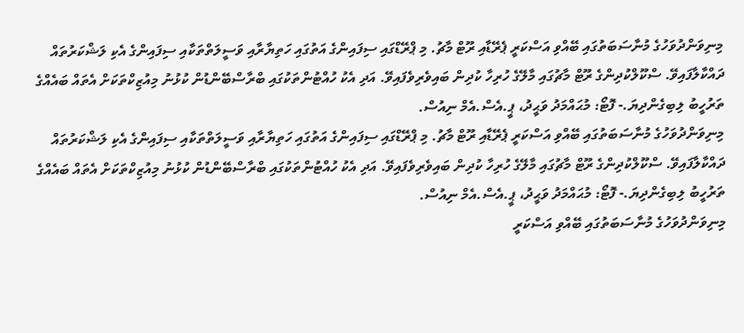މިނިވަންދުވަހުގެ މުނާސަބަތުގައި ބޭއްވި އަސްކަރީ ޕެރޭޑާއި ރޫޓް މާޗު. މި ޕްރޭޑްގައި ސިފައިންގެ އަތުގައި ހަތިޔާރާއި ވަސީލަތްތަކާއި ސިފައިންގެ އެކި ލަޝްކަރުތައް ދައްކާލާފައިވޭ. ސްކޫލްކުދިންގެ ރޫޓް މާޗުގައި މާލޭގެ ހުރިހާ ކުދިން ބައިވެރިވެފައިވޭ. އަދި އެކު ހުއްޓުންތަކުގައި ބްރާސްބޭންޑުން ކުޅުނު މިއުޒިކްތަކަށް އެތައް ބައެއްގެ ތަރުހީބު ލިބިގެންދިޔަ.- ފޮޓޯ: މުޙައްމަދު ވަޙީދު، ޕީ.އެސް.އެމް ނިއުސް.
މިނިވަންދުވަހުގެ މުނާސަބަތުގައި ބޭއްވި އަސްކަރީ ޕެރޭޑާއި ރޫޓް މާޗު. މި ޕްރޭޑްގައި ސިފައިންގެ އަތުގައި ހަތިޔާރާއި ވަސީލަތްތަކާއި ސިފައިންގެ އެކި ލަޝްކަރުތައް ދައްކާލާފައިވޭ. ސްކޫލްކުދިންގެ ރޫޓް މާޗުގައި މާލޭގެ ހުރިހާ ކުދިން ބައިވެރިވެފައިވޭ. އަދި އެކު ހުއްޓުންތަކުގައި ބްރާސްބޭންޑުން ކުޅުނު މިއުޒިކްތަކަށް އެތައް ބައެއްގެ ތަރުހީބު ލިބިގެންދިޔަ.- ފޮޓޯ: މުޙައްމަދު ވަޙީދު، ޕީ.އެސް.އެމް ނިއުސް.
މިނިވަންދުވަހުގެ މުނާސަބަތުގައި ބޭއްވި އަސްކަރީ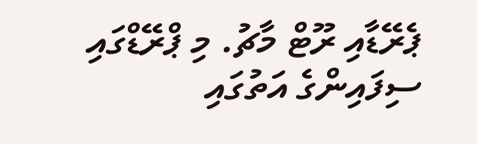ޕެރޭޑާއި ރޫޓް މާޗު. މި ޕްރޭޑްގައި ސިފައިންގެ އަތުގައި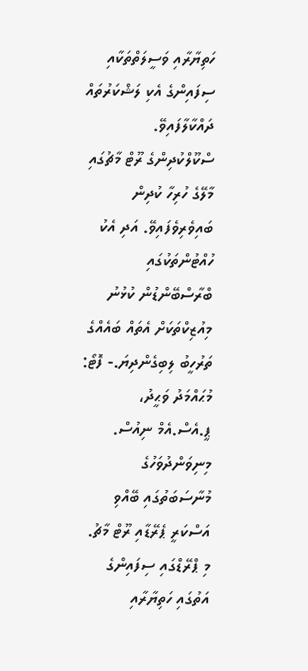ހަތިޔާރާއި ވަސީލަތްތަކާއި ސިފައިންގެ އެކި ލަޝްކަރުތައް ދައްކާލާފައިވޭ. ސްކޫލްކުދިންގެ ރޫޓް މާޗުގައި މާލޭގެ ހުރިހާ ކުދިން ބައިވެރިވެފައިވޭ. އަދި އެކު ހުއްޓުންތަކުގައި ބްރާސްބޭންޑުން ކުޅުނު މިއުޒިކްތަކަށް އެތައް ބައެއްގެ ތަރުހީބު ލިބިގެންދިޔަ.- ފޮޓޯ: މުޙައްމަދު ވަޙީދު، ޕީ.އެސް.އެމް ނިއުސް.
މިނިވަންދުވަހުގެ މުނާސަބަތުގައި ބޭއްވި އަސްކަރީ ޕެރޭޑާއި ރޫޓް މާޗު. މި ޕްރޭޑްގައި ސިފައިންގެ އަތުގައި ހަތިޔާރާއި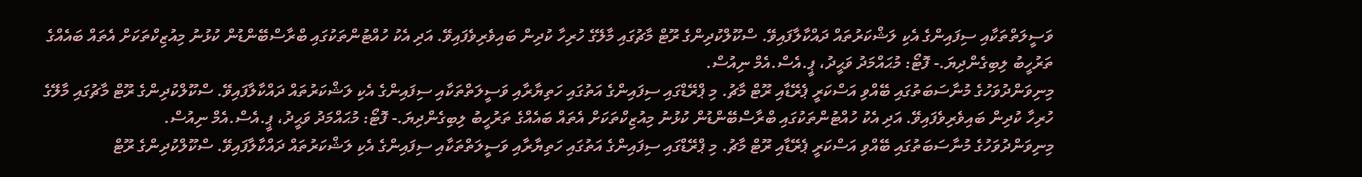ވަސީލަތްތަކާއި ސިފައިންގެ އެކި ލަޝްކަރުތައް ދައްކާލާފައިވޭ. ސްކޫލްކުދިންގެ ރޫޓް މާޗުގައި މާލޭގެ ހުރިހާ ކުދިން ބައިވެރިވެފައިވޭ. އަދި އެކު ހުއްޓުންތަކުގައި ބްރާސްބޭންޑުން ކުޅުނު މިއުޒިކްތަކަށް އެތައް ބައެއްގެ ތަރުހީބު ލިބިގެންދިޔަ.- ފޮޓޯ: މުޙައްމަދު ވަޙީދު، ޕީ.އެސް.އެމް ނިއުސް.
މިނިވަންދުވަހުގެ މުނާސަބަތުގައި ބޭއްވި އަސްކަރީ ޕެރޭޑާއި ރޫޓް މާޗު. މި ޕްރޭޑްގައި ސިފައިންގެ އަތުގައި ހަތިޔާރާއި ވަސީލަތްތަކާއި ސިފައިންގެ އެކި ލަޝްކަރުތައް ދައްކާލާފައިވޭ. ސްކޫލްކުދިންގެ ރޫޓް މާޗުގައި މާލޭގެ ހުރިހާ ކުދިން ބައިވެރިވެފައިވޭ. އަދި އެކު ހުއްޓުންތަކުގައި ބްރާސްބޭންޑުން ކުޅުނު މިއުޒިކްތަކަށް އެތައް ބައެއްގެ ތަރުހީބު ލިބިގެންދިޔަ.- ފޮޓޯ: މުޙައްމަދު ވަޙީދު، ޕީ.އެސް.އެމް ނިއުސް.
މިނިވަންދުވަހުގެ މުނާސަބަތުގައި ބޭއްވި އަސްކަރީ ޕެރޭޑާއި ރޫޓް މާޗު. މި ޕްރޭޑްގައި ސިފައިންގެ އަތުގައި ހަތިޔާރާއި ވަސީލަތްތަކާއި ސިފައިންގެ އެކި ލަޝްކަރުތައް ދައްކާލާފައިވޭ. ސްކޫލްކުދިންގެ ރޫޓް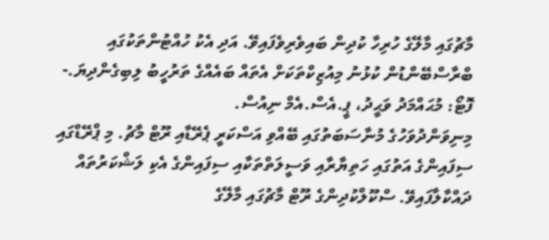މާޗުގައި މާލޭގެ ހުރިހާ ކުދިން ބައިވެރިވެފައިވޭ. އަދި އެކު ހުއްޓުންތަކުގައި ބްރާސްބޭންޑުން ކުޅުނު މިއުޒިކްތަކަށް އެތައް ބައެއްގެ ތަރުހީބު ލިބިގެންދިޔަ.- ފޮޓޯ: މުޙައްމަދު ވަޙީދު، ޕީ.އެސް.އެމް ނިއުސް.
މިނިވަންދުވަހުގެ މުނާސަބަތުގައި ބޭއްވި އަސްކަރީ ޕެރޭޑާއި ރޫޓް މާޗު. މި ޕްރޭޑްގައި ސިފައިންގެ އަތުގައި ހަތިޔާރާއި ވަސީލަތްތަކާއި ސިފައިންގެ އެކި ލަޝްކަރުތައް ދައްކާލާފައިވޭ. ސްކޫލްކުދިންގެ ރޫޓް މާޗުގައި މާލޭގެ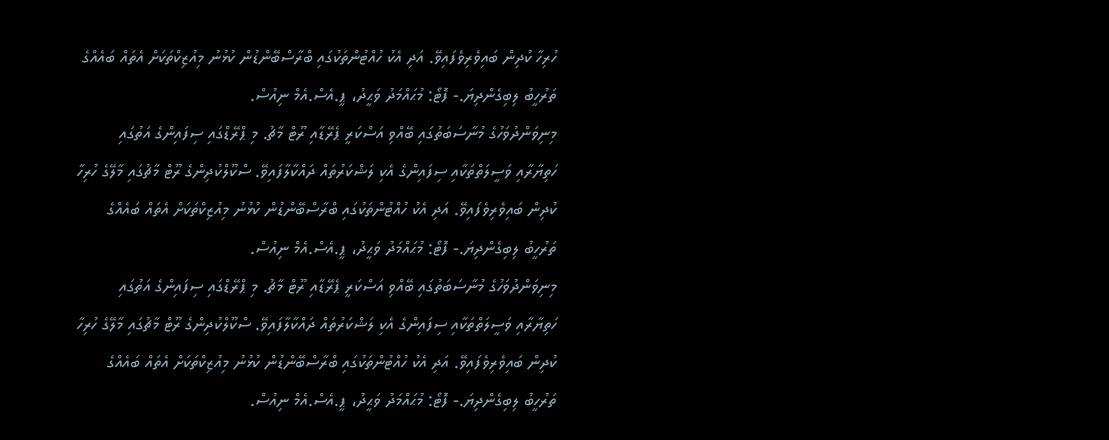ހުރިހާ ކުދިން ބައިވެރިވެފައިވޭ. އަދި އެކު ހުއްޓުންތަކުގައި ބްރާސްބޭންޑުން ކުޅުނު މިއުޒިކްތަކަށް އެތައް ބައެއްގެ ތަރުހީބު ލިބިގެންދިޔަ.- ފޮޓޯ: މުޙައްމަދު ވަޙީދު، ޕީ.އެސް.އެމް ނިއުސް.
މިނިވަންދުވަހުގެ މުނާސަބަތުގައި ބޭއްވި އަސްކަރީ ޕެރޭޑާއި ރޫޓް މާޗު. މި ޕްރޭޑްގައި ސިފައިންގެ އަތުގައި ހަތިޔާރާއި ވަސީލަތްތަކާއި ސިފައިންގެ އެކި ލަޝްކަރުތައް ދައްކާލާފައިވޭ. ސްކޫލްކުދިންގެ ރޫޓް މާޗުގައި މާލޭގެ ހުރިހާ ކުދިން ބައިވެރިވެފައިވޭ. އަދި އެކު ހުއްޓުންތަކުގައި ބްރާސްބޭންޑުން ކުޅުނު މިއުޒިކްތަކަށް އެތައް ބައެއްގެ ތަރުހީބު ލިބިގެންދިޔަ.- ފޮޓޯ: މުޙައްމަދު ވަޙީދު، ޕީ.އެސް.އެމް ނިއުސް.
މިނިވަންދުވަހުގެ މުނާސަބަތުގައި ބޭއްވި އަސްކަރީ ޕެރޭޑާއި ރޫޓް މާޗު. މި ޕްރޭޑްގައި ސިފައިންގެ އަތުގައި ހަތިޔާރާއި ވަސީލަތްތަކާއި ސިފައިންގެ އެކި ލަޝްކަރުތައް ދައްކާލާފައިވޭ. ސްކޫލްކުދިންގެ ރޫޓް މާޗުގައި މާލޭގެ ހުރިހާ ކުދިން ބައިވެރިވެފައިވޭ. އަދި އެކު ހުއްޓުންތަކުގައި ބްރާސްބޭންޑުން ކުޅުނު މިއުޒިކްތަކަށް އެތައް ބައެއްގެ ތަރުހީބު ލިބިގެންދިޔަ.- ފޮޓޯ: މުޙައްމަދު ވަޙީދު، ޕީ.އެސް.އެމް ނިއުސް.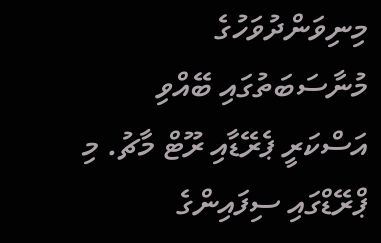މިނިވަންދުވަހުގެ މުނާސަބަތުގައި ބޭއްވި އަސްކަރީ ޕެރޭޑާއި ރޫޓް މާޗު. މި ޕްރޭޑްގައި ސިފައިންގެ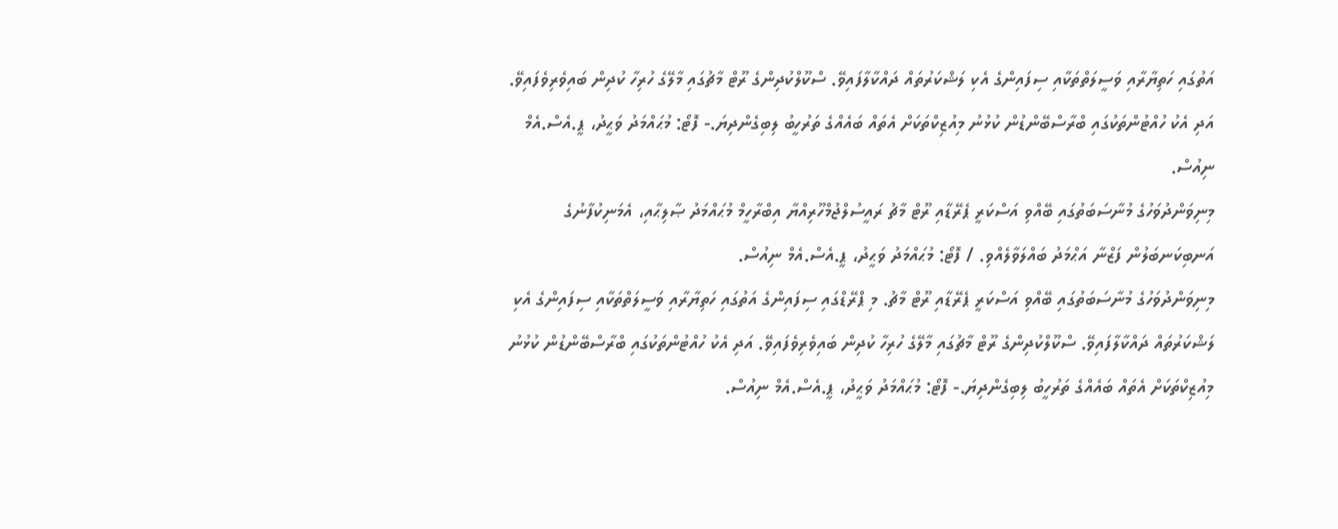އަތުގައި ހަތިޔާރާއި ވަސީލަތްތަކާއި ސިފައިންގެ އެކި ލަޝްކަރުތައް ދައްކާލާފައިވޭ. ސްކޫލްކުދިންގެ ރޫޓް މާޗުގައި މާލޭގެ ހުރިހާ ކުދިން ބައިވެރިވެފައިވޭ. އަދި އެކު ހުއްޓުންތަކުގައި ބްރާސްބޭންޑުން ކުޅުނު މިއުޒިކްތަކަށް އެތައް ބައެއްގެ ތަރުހީބު ލިބިގެންދިޔަ.- ފޮޓޯ: މުޙައްމަދު ވަޙީދު، ޕީ.އެސް.އެމް ނިއުސް.
މިނިވަންދުވަހުގެ މުނާސަބަތުގައި ބޭއްވި އަސްކަރީ ޕެރޭޑާއި ރޫޓް މާޗު ރައީސުލްޖުމްހޫރިއްޔާ އިބްރާހީމް މުޙައްމަދު ޞާލިޙާއި، އެމަނިކުފާނުގެ އަނބިކަނބަލުން ފަޒްނާ އަޙްމަދު ބައްލަވާލެއްވި. / ފޮޓޯ: މުޙައްމަދު ވަޙީދު، ޕީ.އެސް.އެމް ނިއުސް.
މިނިވަންދުވަހުގެ މުނާސަބަތުގައި ބޭއްވި އަސްކަރީ ޕެރޭޑާއި ރޫޓް މާޗު. މި ޕްރޭޑްގައި ސިފައިންގެ އަތުގައި ހަތިޔާރާއި ވަސީލަތްތަކާއި ސިފައިންގެ އެކި ލަޝްކަރުތައް ދައްކާލާފައިވޭ. ސްކޫލްކުދިންގެ ރޫޓް މާޗުގައި މާލޭގެ ހުރިހާ ކުދިން ބައިވެރިވެފައިވޭ. އަދި އެކު ހުއްޓުންތަކުގައި ބްރާސްބޭންޑުން ކުޅުނު މިއުޒިކްތަކަށް އެތައް ބައެއްގެ ތަރުހީބު ލިބިގެންދިޔަ.- ފޮޓޯ: މުޙައްމަދު ވަޙީދު، ޕީ.އެސް.އެމް ނިއުސް.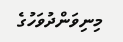މިނިވަންދުވަހުގެ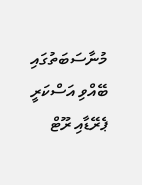މުނާސަބަތުގައި ބޭއްވި އަސްކަރީ ޕެރޭޑާއި ރޫޓް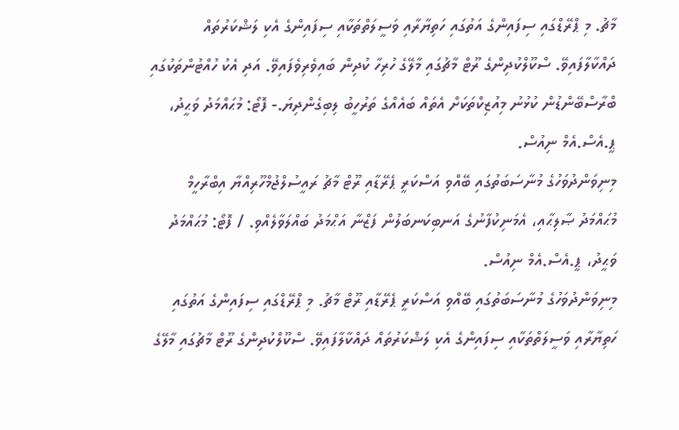މާޗު. މި ޕްރޭޑްގައި ސިފައިންގެ އަތުގައި ހަތިޔާރާއި ވަސީލަތްތަކާއި ސިފައިންގެ އެކި ލަޝްކަރުތައް ދައްކާލާފައިވޭ. ސްކޫލްކުދިންގެ ރޫޓް މާޗުގައި މާލޭގެ ހުރިހާ ކުދިން ބައިވެރިވެފައިވޭ. އަދި އެކު ހުއްޓުންތަކުގައި ބްރާސްބޭންޑުން ކުޅުނު މިއުޒިކްތަކަށް އެތައް ބައެއްގެ ތަރުހީބު ލިބިގެންދިޔަ.- ފޮޓޯ: މުޙައްމަދު ވަޙީދު، ޕީ.އެސް.އެމް ނިއުސް.
މިނިވަންދުވަހުގެ މުނާސަބަތުގައި ބޭއްވި އަސްކަރީ ޕެރޭޑާއި ރޫޓް މާޗު ރައީސުލްޖުމްހޫރިއްޔާ އިބްރާހީމް މުޙައްމަދު ޞާލިޙާއި، އެމަނިކުފާނުގެ އަނބިކަނބަލުން ފަޒްނާ އަޙްމަދު ބައްލަވާލެއްވި. / ފޮޓޯ: މުޙައްމަދު ވަޙީދު، ޕީ.އެސް.އެމް ނިއުސް.
މިނިވަންދުވަހުގެ މުނާސަބަތުގައި ބޭއްވި އަސްކަރީ ޕެރޭޑާއި ރޫޓް މާޗު. މި ޕްރޭޑްގައި ސިފައިންގެ އަތުގައި ހަތިޔާރާއި ވަސީލަތްތަކާއި ސިފައިންގެ އެކި ލަޝްކަރުތައް ދައްކާލާފައިވޭ. ސްކޫލްކުދިންގެ ރޫޓް މާޗުގައި މާލޭގެ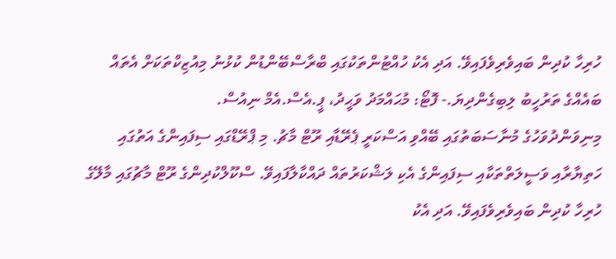ހުރިހާ ކުދިން ބައިވެރިވެފައިވޭ. އަދި އެކު ހުއްޓުންތަކުގައި ބްރާސްބޭންޑުން ކުޅުނު މިއުޒިކްތަކަށް އެތައް ބައެއްގެ ތަރުހީބު ލިބިގެންދިޔަ.- ފޮޓޯ: މުޙައްމަދު ވަޙީދު، ޕީ.އެސް.އެމް ނިއުސް.
މިނިވަންދުވަހުގެ މުނާސަބަތުގައި ބޭއްވި އަސްކަރީ ޕެރޭޑާއި ރޫޓް މާޗު. މި ޕްރޭޑްގައި ސިފައިންގެ އަތުގައި ހަތިޔާރާއި ވަސީލަތްތަކާއި ސިފައިންގެ އެކި ލަޝްކަރުތައް ދައްކާލާފައިވޭ. ސްކޫލްކުދިންގެ ރޫޓް މާޗުގައި މާލޭގެ ހުރިހާ ކުދިން ބައިވެރިވެފައިވޭ. އަދި އެކު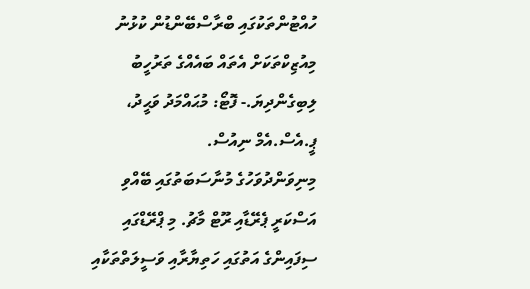ހުއްޓުންތަކުގައި ބްރާސްބޭންޑުން ކުޅުނު މިއުޒިކްތަކަށް އެތައް ބައެއްގެ ތަރުހީބު ލިބިގެންދިޔަ.- ފޮޓޯ: މުޙައްމަދު ވަޙީދު، ޕީ.އެސް.އެމް ނިއުސް.
މިނިވަންދުވަހުގެ މުނާސަބަތުގައި ބޭއްވި އަސްކަރީ ޕެރޭޑާއި ރޫޓް މާޗު. މި ޕްރޭޑްގައި ސިފައިންގެ އަތުގައި ހަތިޔާރާއި ވަސީލަތްތަކާއި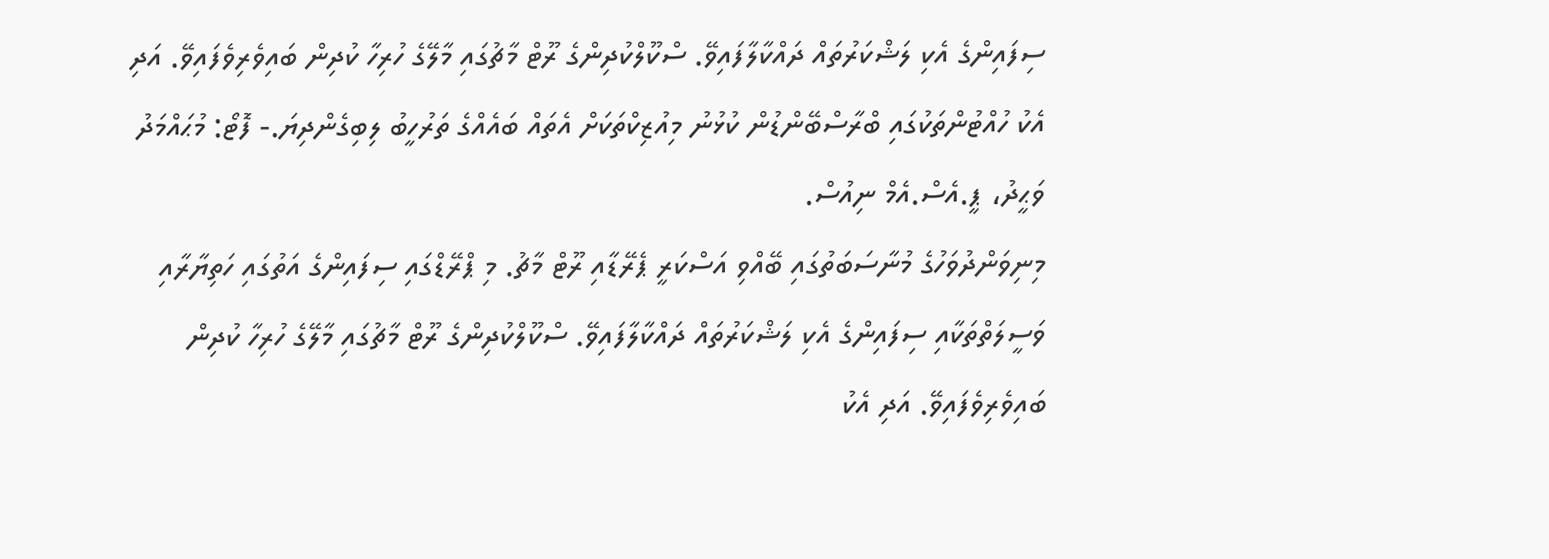ސިފައިންގެ އެކި ލަޝްކަރުތައް ދައްކާލާފައިވޭ. ސްކޫލްކުދިންގެ ރޫޓް މާޗުގައި މާލޭގެ ހުރިހާ ކުދިން ބައިވެރިވެފައިވޭ. އަދި އެކު ހުއްޓުންތަކުގައި ބްރާސްބޭންޑުން ކުޅުނު މިއުޒިކްތަކަށް އެތައް ބައެއްގެ ތަރުހީބު ލިބިގެންދިޔަ.- ފޮޓޯ: މުޙައްމަދު ވަޙީދު، ޕީ.އެސް.އެމް ނިއުސް.
މިނިވަންދުވަހުގެ މުނާސަބަތުގައި ބޭއްވި އަސްކަރީ ޕެރޭޑާއި ރޫޓް މާޗު. މި ޕްރޭޑްގައި ސިފައިންގެ އަތުގައި ހަތިޔާރާއި ވަސީލަތްތަކާއި ސިފައިންގެ އެކި ލަޝްކަރުތައް ދައްކާލާފައިވޭ. ސްކޫލްކުދިންގެ ރޫޓް މާޗުގައި މާލޭގެ ހުރިހާ ކުދިން ބައިވެރިވެފައިވޭ. އަދި އެކު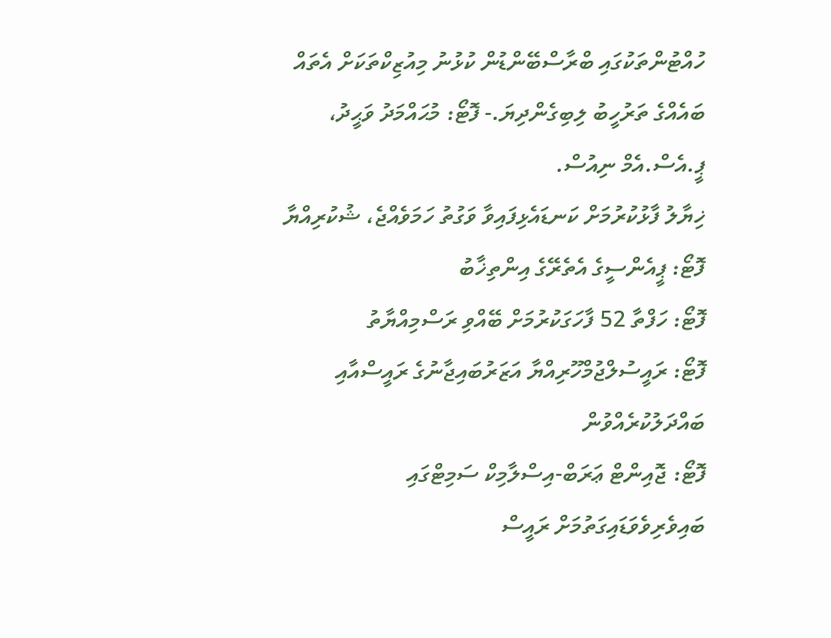ހުއްޓުންތަކުގައި ބްރާސްބޭންޑުން ކުޅުނު މިއުޒިކްތަކަށް އެތައް ބައެއްގެ ތަރުހީބު ލިބިގެންދިޔަ.- ފޮޓޯ: މުޙައްމަދު ވަޙީދު، ޕީ.އެސް.އެމް ނިއުސް.
ޚިޔާލު ފާޅުކުރުމަށް ކަނޑައެޅިފައިވާ ވަގުތު ހަމަވެއްޖެ، ޝުކުރިއްޔާ
ފޮޓޯ: ޕީއެންސީގެ އެތެރޭގެ އިންތިޚާބު
ފޮޓޯ: ހަފްތާ 52 ފާހަގަކުރުމަށް ބޭއްވި ރަސްމިއްޔާތު
ފޮޓޯ: ރައީސުލްޖުމްހޫރިއްޔާ އަޒަރުބައިޖާނުގެ ރައީސްއާއި ބައްދަލުކުރެއްވުން
ފޮޓޯ: ޖޮއިންޓް ޢަރަބް-އިސްލާމިކް ސަމިޓްގައި ބައިވެރިވެވަޑައިގަތުމަށް ރައީސް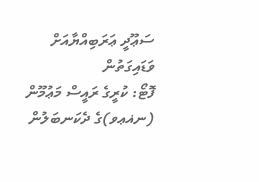ސަޢޫދީ ޢަރަބިއްޔާއަށް ވަޑައިގަތުން
ފޮޓޯ: ކުރީގެ ރައީސް މަޢުމޫން (ނޣޢވ)ގެ ދެކަނބަލުން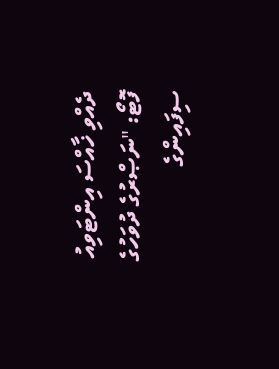ދެއްވި ޚާއްސަ އިންޓަވިއު
ފޮޓޯ: "ނަޞްރުގެ ދުވަހުގެ ސިފައިންގެ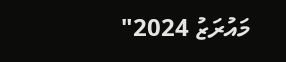މައުރަޒު 2024"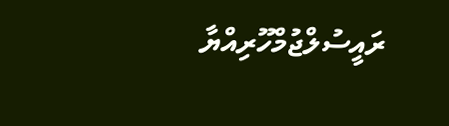ރައީސުލްޖުމްހޫރިއްޔާ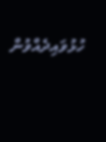ހުޅުވައިދެއްވުން